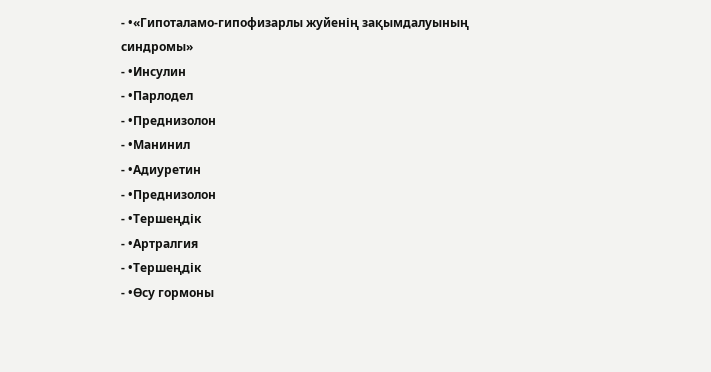- •«Гипоталамо-гипофизарлы жуйенің зақымдалуының синдромы»
- •Инсулин
- •Парлодел
- •Преднизолон
- •Манинил
- •Адиуретин
- •Преднизолон
- •Тершеңдік
- •Артралгия
- •Тершеңдік
- •Өсу гормоны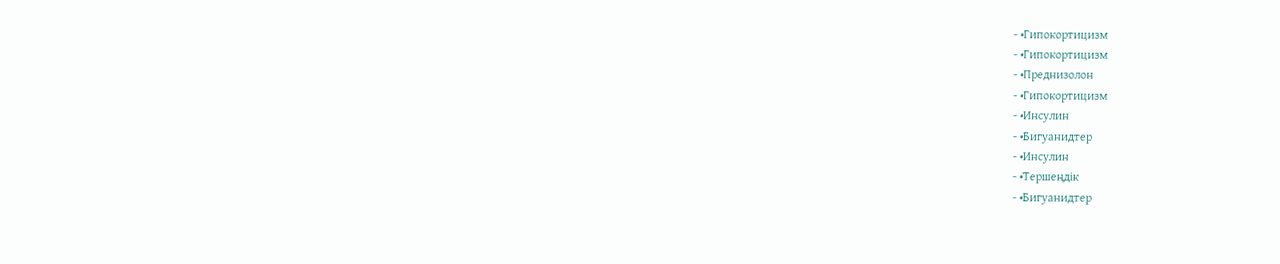- •Гипокортицизм
- •Гипокортицизм
- •Преднизолон
- •Гипокортицизм
- •Инсулин
- •Бигуанидтер
- •Инсулин
- •Тершеңдік
- •Бигуанидтер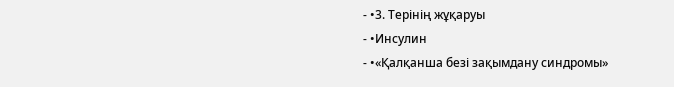- •3. Терінің жұқаруы
- •Инсулин
- •«Қалқанша безі зақымдану синдромы»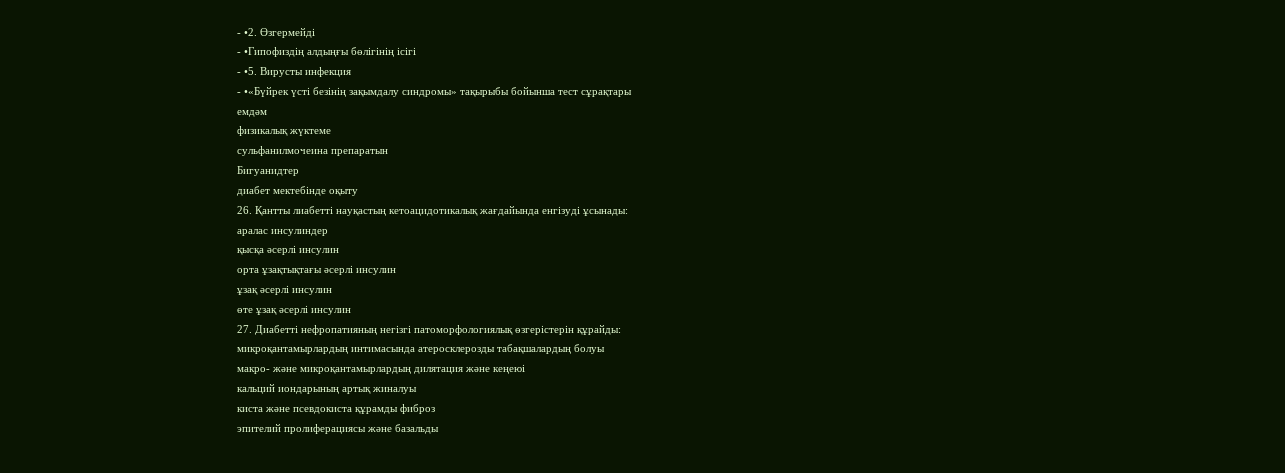- •2. Өзгермейді
- •Гипофиздің алдыңғы бөлігінің ісігі
- •5. Вирусты инфекция
- •«Бүйрек үсті безінің зақымдалу синдромы» тақырыбы бойынша тест сұрақтары
емдәм
физикалық жүктеме
сульфанилмочеина препаратын
Бигуанидтер
диабет мектебінде оқыту
26. Қантты лиабетті науқастың кетоацидотикалық жағдайында енгізуді ұсынады:
аралас инсулиндер
қысқа әсерлі инсулин
орта ұзақтықтағы әсерлі инсулин
ұзақ әсерлі инсулин
өте ұзақ әсерлі инсулин
27. Диабетті нефропатияның негізгі патоморфологиялық өзгерістерін құрайды:
микроқантамырлардың интимасында атеросклерозды табақшалардың болуы
макро- және микроқантамырлардың дилятация және кеңеюі
кальций иондарының артық жиналуы
киста және псевдокиста құрамды фиброз
эпителий пролиферациясы және базальды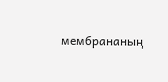мембрананың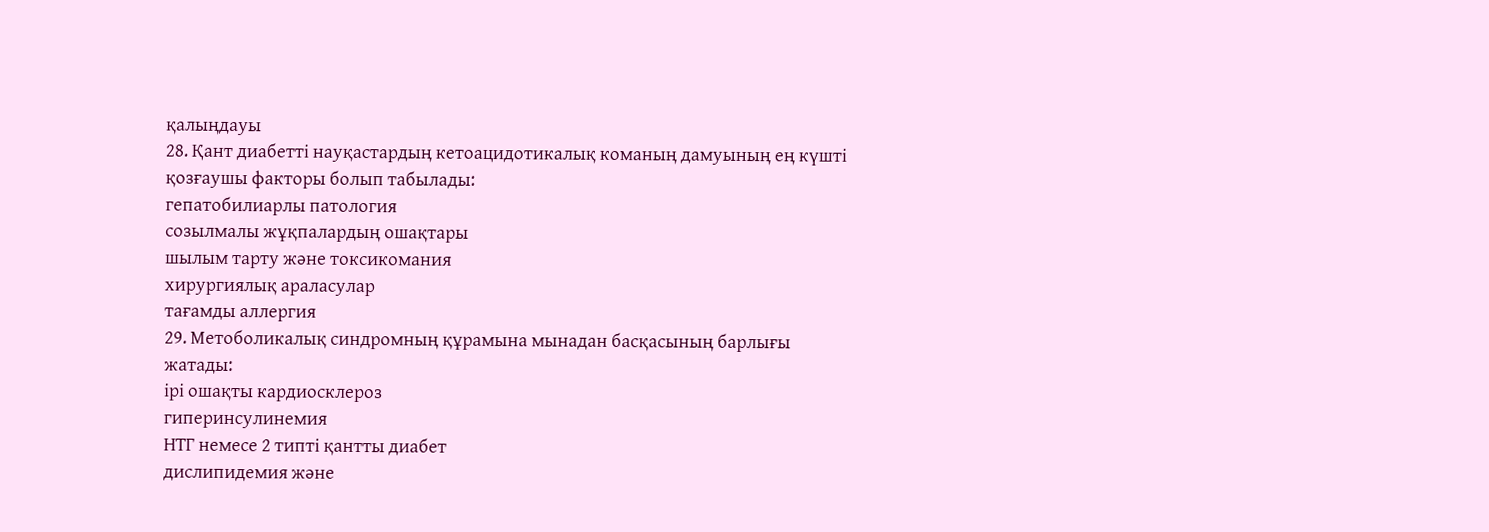қалыңдауы
28. Қант диабетті науқастардың кетоацидотикалық команың дамуының ең күшті қозғаушы факторы болып табылады:
гепатобилиарлы патология
созылмалы жұқпалардың ошақтары
шылым тарту және токсикомания
хирургиялық араласулар
тағамды аллергия
29. Метоболикалық синдромның құрамына мынадан басқасының барлығы жатады:
ірі ошақты кардиосклероз
гиперинсулинемия
НТГ немесе 2 типті қантты диабет
дислипидемия және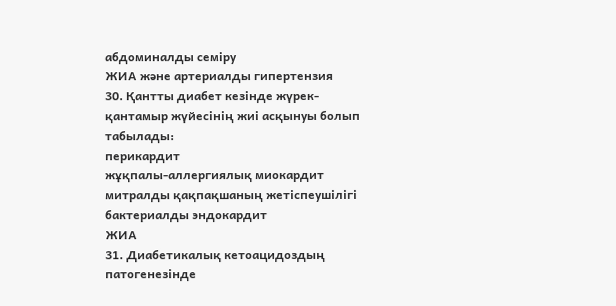абдоминалды семіру
ЖИА және артериалды гипертензия
30. Қантты диабет кезінде жүрек-қантамыр жүйесінің жиі асқынуы болып табылады:
перикардит
жұқпалы-аллергиялық миокардит
митралды қақпақшаның жетіспеушілігі
бактериалды эндокардит
ЖИА
31. Диабетикалық кетоацидоздың патогенезінде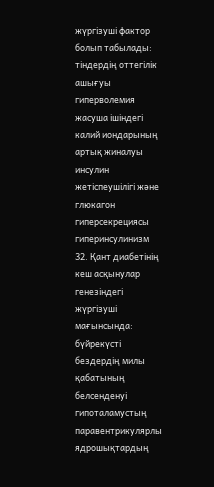жүргізуші фактор болып табылады:
тіндердің оттегілік ашығуы
гиперволемия
жасуша ішіндегі калий иондарының артық жиналуы
инсулин жетіспеушілігі және глюкагон гиперсекрециясы
гиперинсулинизм
32. Қант диабетінің кеш асқынулар генезіндегі жүргізуші мағынсында:
бүйрекүсті бездердің милы қабатының белсенденуі
гипоталамустың паравентрикулярлы ядрошықтардың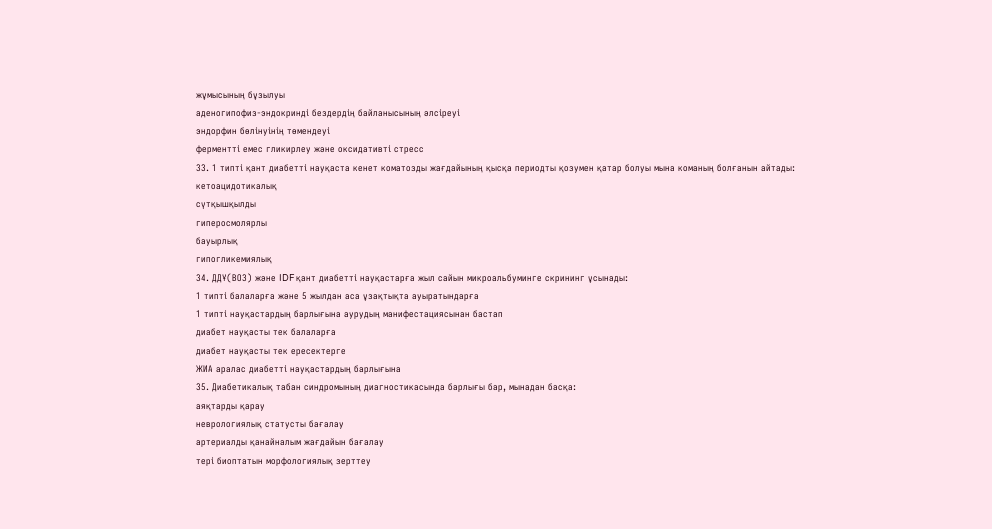жұмысының бұзылуы
аденогипофиз-эндокринді бездердің байланысының әлсіреуі
эндорфин бөлінуінің төмендеуі
ферментті емес гликирлеу және оксидативті стресс
33. 1 типті қант диабетті науқаста кенет коматозды жағдайының қысқа периодты қозумен қатар болуы мына команың болғанын айтады:
кетоацидотикалық
сүтқышқылды
гиперосмолярлы
бауырлық
гипогликемиялық
34. ДДҰ(ВОЗ) және IDF қант диабетті науқастарға жыл сайын микроальбуминге скрининг ұсынады:
1 типті балаларға және 5 жылдан аса ұзақтықта ауыратындарға
1 типті науқастардың барлығына аурудың манифестациясынан бастап
диабет науқасты тек балаларға
диабет науқасты тек ересектерге
ЖИА аралас диабетті науқастардың барлығына
35. Диабетикалық табан синдромының диагностикасында барлығы бар, мынадан басқа:
аяқтарды қарау
неврологиялық статусты бағалау
артериалды қанайналым жағдайын бағалау
тері биоптатын морфологиялық зерттеу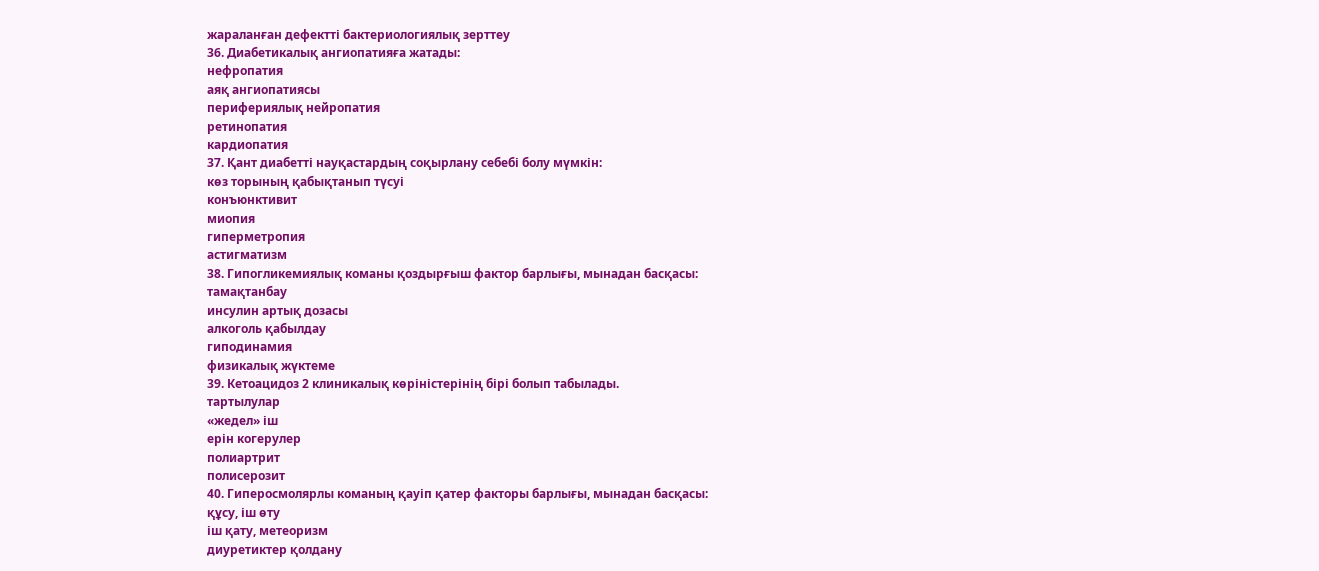жараланған дефектті бактериологиялық зерттеу
36. Диабетикалық ангиопатияға жатады:
нефропатия
аяқ ангиопатиясы
перифериялық нейропатия
ретинопатия
кардиопатия
37. Қант диабетті науқастардың соқырлану себебі болу мүмкін:
көз торының қабықтанып түсуі
конъюнктивит
миопия
гиперметропия
астигматизм
38. Гипогликемиялық команы қоздырғыш фактор барлығы, мынадан басқасы:
тамақтанбау
инсулин артық дозасы
алкоголь қабылдау
гиподинамия
физикалық жүктеме
39. Кетоацидоз 2 клиникалық көріністерінің бірі болып табылады.
тартылулар
«жедел» іш
ерін когерулер
полиартрит
полисерозит
40. Гиперосмолярлы команың қауіп қатер факторы барлығы, мынадан басқасы:
құсу, іш өту
іш қату, метеоризм
диуретиктер қолдану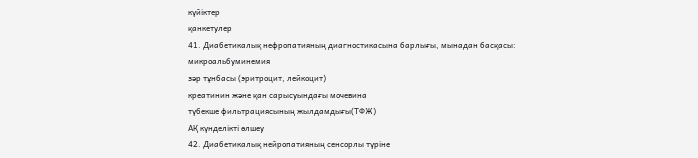күйіктер
қанкетулер
41. Диабетикалық нефропатияның диагностикасына барлығы, мынадан басқасы:
микроальбуминемия
зәр тұнбасы (эритроцит, лейкоцит)
креатинин және қан сарысуындағы мочевина
түбекше фильтрациясының жылдамдығы(ТФЖ)
АҚ күнделікті өлшеу
42. Диабетикалық нейропатияның сенсорлы түріне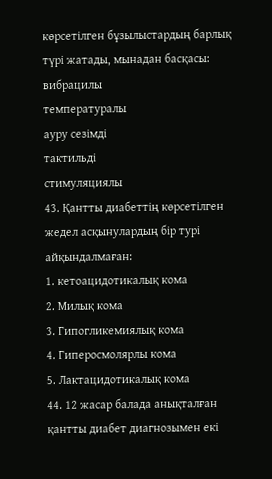көрсетілген бұзылыстардың барлық түрі жатады, мынадан басқасы:
вибрацилы
температуралы
ауру сезімді
тактильді
стимуляциялы
43. Қантты диабеттің көрсетілген жедел асқынулардың бір турі айқындалмаған:
1. кетоацидотикалық кома
2. Милық кома
3. Гипогликемиялық кома
4. Гиперосмолярлы кома
5. Лактацидотикалық кома
44. 12 жасар балада анықталған қантты диабет диагнозымен екі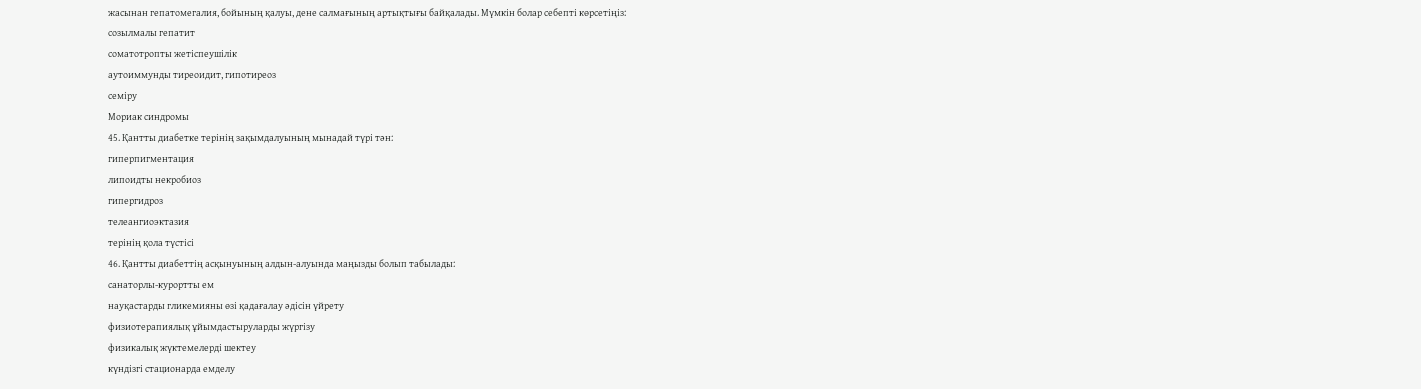жасынан гепатомегалия, бойының қалуы, дене салмағының артықтығы байқалады. Мүмкін болар себепті көрсетіңіз:
созылмалы гепатит
соматотропты жетіспеушілік
аутоиммунды тиреоидит, гипотиреоз
семіру
Мориак синдромы
45. Қантты диабетке терінің зақымдалуының мынадай түрі тән:
гиперпигментация
липоидты некробиоз
гипергидроз
телеангиоэктазия
терінің қола түстісі
46. Қантты диабеттің асқынуының алдын-алуында маңызды болып табылады:
санаторлы-курортты ем
науқастарды гликемияны өзі қадағалау әдісін үйрету
физиотерапиялық ұйымдастыруларды жүргізу
физикалық жүктемелерді шектеу
күндізгі стационарда емделу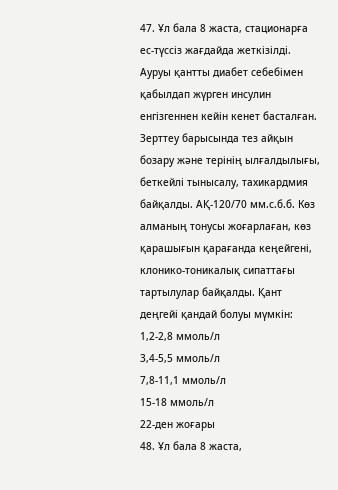47. Ұл бала 8 жаста, стационарға ес-түссіз жағдайда жеткізілді. Ауруы қантты диабет себебімен қабылдап жүрген инсулин енгізгеннен кейін кенет басталған. Зерттеу барысында тез айқын бозару және терінің ылғалдылығы, беткейлі тынысалу, тахикардмия байқалды. АҚ-120/70 мм.с.б.б. Көз алманың тонусы жоғарлаған, көз қарашығын қарағанда кеңейгені, клонико-тоникалық сипаттағы тартылулар байқалды. Қант деңгейі қандай болуы мүмкін:
1,2-2,8 ммоль/л
3,4-5,5 ммоль/л
7,8-11,1 ммоль/л
15-18 ммоль/л
22-ден жоғары
48. Ұл бала 8 жаста,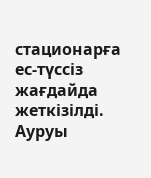стационарға ес-түссіз жағдайда жеткізілді. Ауруы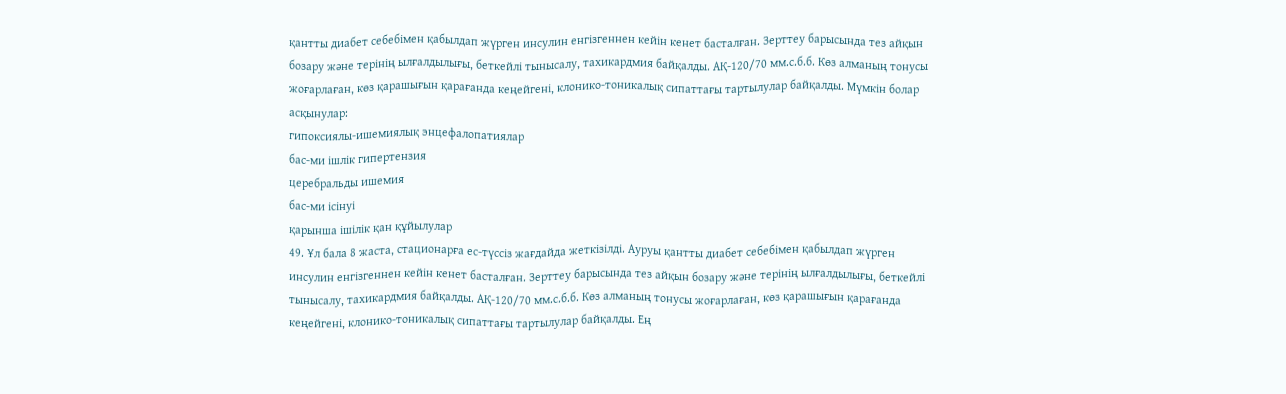қантты диабет себебімен қабылдап жүрген инсулин енгізгеннен кейін кенет басталған. Зерттеу барысында тез айқын бозару және терінің ылғалдылығы, беткейлі тынысалу, тахикардмия байқалды. АҚ-120/70 мм.с.б.б. Көз алманың тонусы жоғарлаған, көз қарашығын қарағанда кеңейгені, клонико-тоникалық сипаттағы тартылулар байқалды. Мүмкін болар асқынулар:
гипоксиялы-ишемиялық энцефалопатиялар
бас-ми ішлік гипертензия
церебральды ишемия
бас-ми ісінуі
қарынша ішілік қан құйылулар
49. Ұл бала 8 жаста, стационарға ес-түссіз жағдайда жеткізілді. Ауруы қантты диабет себебімен қабылдап жүрген инсулин енгізгеннен кейін кенет басталған. Зерттеу барысында тез айқын бозару және терінің ылғалдылығы, беткейлі тынысалу, тахикардмия байқалды. АҚ-120/70 мм.с.б.б. Көз алманың тонусы жоғарлаған, көз қарашығын қарағанда кеңейгені, клонико-тоникалық сипаттағы тартылулар байқалды. Ең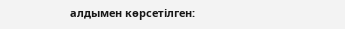алдымен көрсетілген: